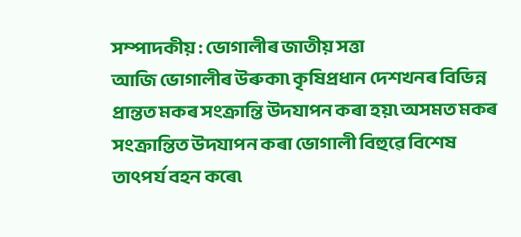সম্পাদকীয় : ভোগালীৰ জাতীয় সত্তা
আজি ভোগালীৰ উৰুকা৷ কৃষিপ্রধান দেশখনৰ বিভিন্ন প্রান্তত মকৰ সংক্রান্তি উদযাপন কৰা হয়৷ অসমত মকৰ সংক্রান্তিত উদযাপন কৰা ভোগালী বিহুৱে বিশেষ তাৎপর্য বহন কৰে৷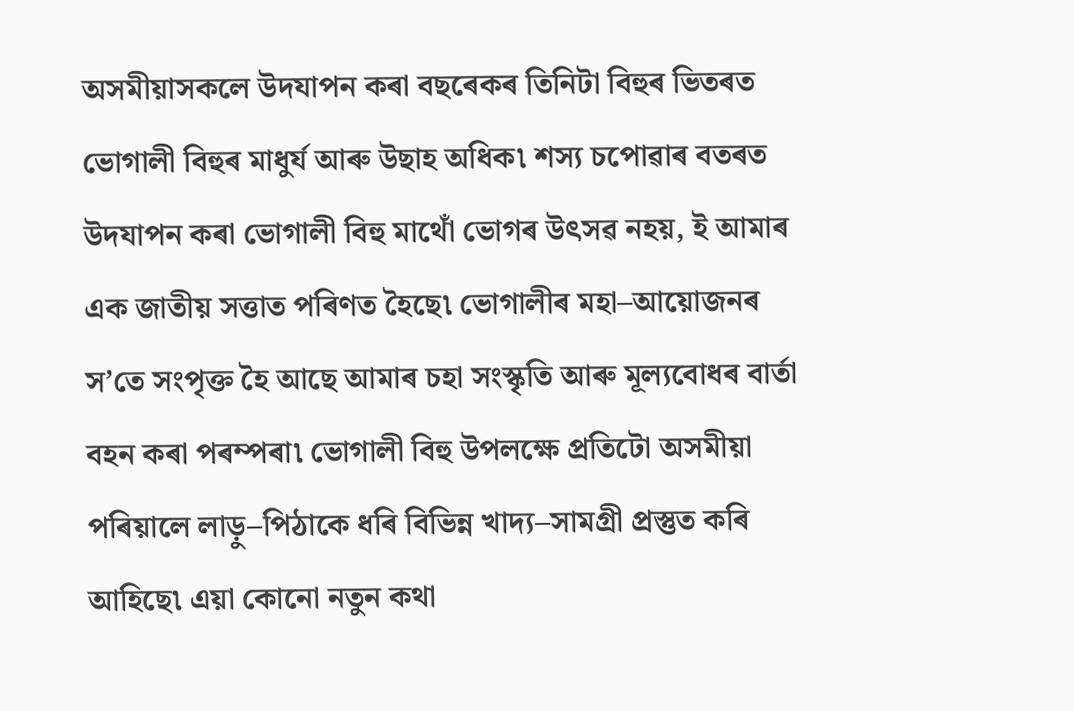অসমীয়াসকলে উদযাপন কৰা বছৰেকৰ তিনিটা বিহুৰ ভিতৰত ভোগালী বিহুৰ মাধুর্য আৰু উছাহ অধিক৷ শস্য চপোৱাৰ বতৰত উদযাপন কৰা ভোগালী বিহু মাথোঁ ভোগৰ উৎসৱ নহয়, ই আমাৰ এক জাতীয় সত্তাত পৰিণত হৈছে৷ ভোগালীৰ মহা–আয়োজনৰ স’তে সংপৃক্ত হৈ আছে আমাৰ চহা সংস্কৃতি আৰু মূল্যবোধৰ বার্তা বহন কৰা পৰম্পৰা৷ ভোগালী বিহু উপলক্ষে প্রতিটো অসমীয়া পৰিয়ালে লাড়ু–পিঠাকে ধৰি বিভিন্ন খাদ্য–সামগ্রী প্রস্তুত কৰি আহিছে৷ এয়া কোনো নতুন কথা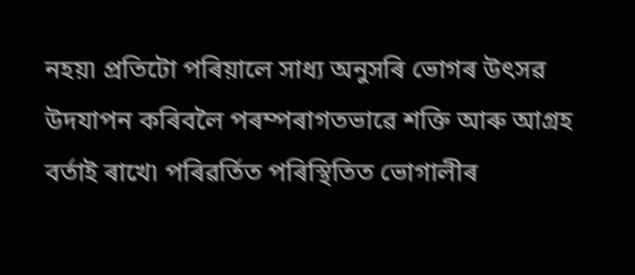নহয়৷ প্রতিটো পৰিয়ালে সাধ্য অনুসৰি ভোগৰ উৎসৱ উদযাপন কৰিবলৈ পৰম্পৰাগতভাৱে শক্তি আৰু আগ্রহ বর্তাই ৰাখে৷ পৰিৱর্তিত পৰিস্থিতিত ভোগালীৰ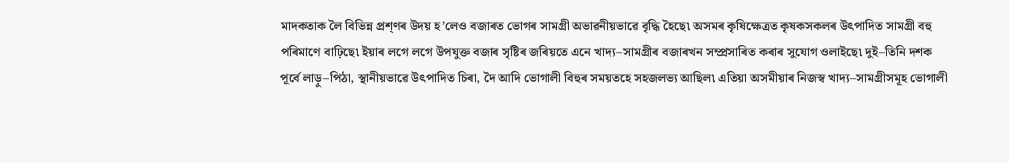মাদকতাক লৈ বিভিন্ন প্রশ্ণৰ উদয় হ’লেও বজাৰত ভোগৰ সামগ্রী অভাৱনীয়ভাৱে বৃদ্ধি হৈছে৷ অসমৰ কৃষিক্ষেত্রত কৃষকসকলৰ উৎপাদিত সামগ্রী বহু পৰিমাণে বাঢ়িছে৷ ইয়াৰ লগে লগে উপযুক্ত বজাৰ সৃষ্টিৰ জৰিয়তে এনে খাদ্য–সামগ্রীৰ বজাৰখন সম্প্রসাৰিত কৰাৰ সুযোগ ওলাইছে৷ দুই–তিনি দশক পূর্বে লাড়ু–পিঠা, স্থানীয়ভাৱে উৎপাদিত চিৰা, দৈ আদি ভোগালী বিহুৰ সময়তহে সহজলভ্য আছিল৷ এতিয়া অসমীয়াৰ নিজস্ব খাদ্য–সামগ্রীসমূহ ভোগালী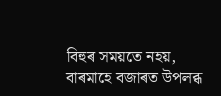বিহুৰ সময়তে নহয়, বাৰমাহে বজাৰত উপলব্ধ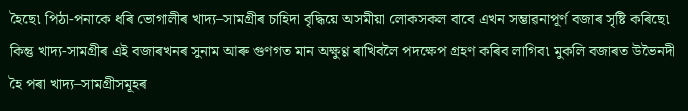হৈছে৷ পিঠা-পনাকে ধৰি ভোগালীৰ খাদ্য–সামগ্রীৰ চাহিদা বৃদ্ধিয়ে অসমীয়া লোকসকল বাবে এখন সম্ভাৱনাপূর্ণ বজাৰ সৃষ্টি কৰিছে৷ কিন্তু খাদ্য-সামগ্রীৰ এই বজাৰখনৰ সুনাম আৰু গুণগত মান অক্ষুণ্ণ ৰাখিবলৈ পদক্ষেপ গ্রহণ কৰিব লাগিব৷ মুকলি বজাৰত উভৈনদী হৈ পৰা খাদ্য–সামগ্রীসমূহৰ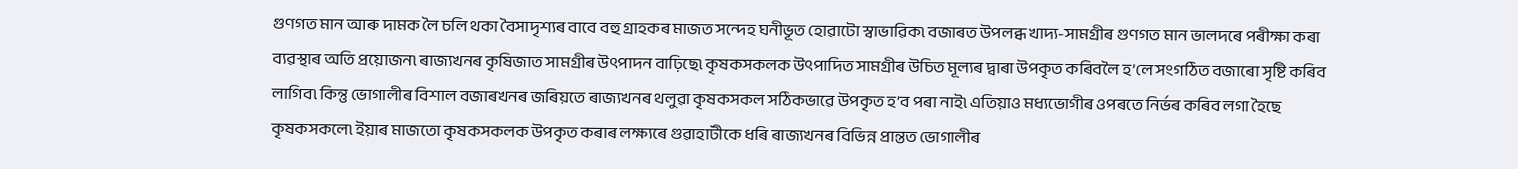গুণগত মান আৰু দামক লৈ চলি থকা বৈসাদৃশ্যৰ বাবে বহু গ্রাহকৰ মাজত সন্দেহ ঘনীভূত হোৱাটো স্বাভাৱিক৷ বজাৰত উপলব্ধ খাদ্য-সামগ্রীৰ গুণগত মান ভালদৰে পৰীক্ষা কৰা ব্যৱস্থাৰ অতি প্রয়োজন৷ ৰাজ্যখনৰ কৃষিজাত সামগ্রীৰ উৎপাদন বাঢ়িছে৷ কৃষকসকলক উৎপাদিত সামগ্রীৰ উচিত মূল্যৰ দ্বাৰা উপকৃত কৰিবলৈ হ’লে সংগঠিত বজাৰো সৃষ্টি কৰিব লাগিব৷ কিন্তু ভোগালীৰ বিশাল বজাৰখনৰ জৰিয়তে ৰাজ্যখনৰ থলুৱা কৃষকসকল সঠিকভাৱে উপকৃত হ’ব পৰা নাই৷ এতিয়াও মধ্যভোগীৰ ওপৰতে নির্ভৰ কৰিব লগা হৈছে কৃষকসকলে৷ ইয়াৰ মাজতো কৃষকসকলক উপকৃত কৰাৰ লক্ষ্যৰে গুৱাহাটীকে ধৰি ৰাজ্যখনৰ বিভিন্ন প্রান্তত ভোগালীৰ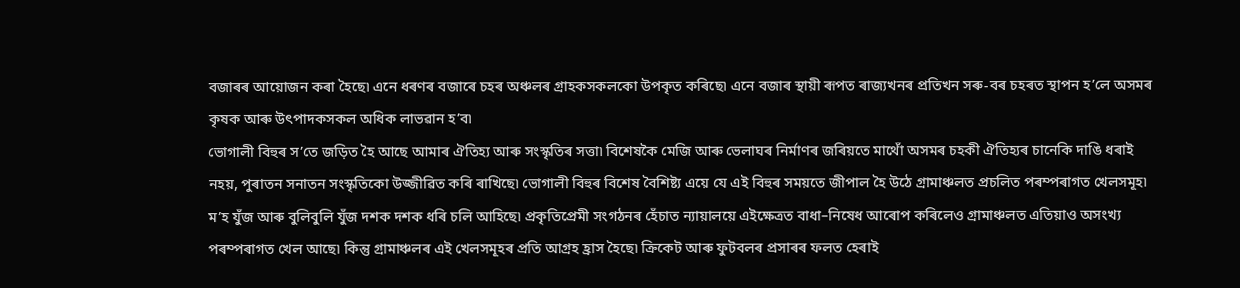বজাৰৰ আয়োজন কৰা হৈছে৷ এনে ধৰণৰ বজাৰে চহৰ অঞ্চলৰ গ্রাহকসকলকো উপকৃত কৰিছে৷ এনে বজাৰ স্থায়ী ৰূপত ৰাজ্যখনৰ প্রতিখন সৰু-বৰ চহৰত স্থাপন হ’লে অসমৰ কৃষক আৰু উৎপাদকসকল অধিক লাভৱান হ’ব৷
ভোগালী বিহুৰ স’তে জড়িত হৈ আছে আমাৰ ঐতিহ্য আৰু সংস্কৃতিৰ সত্তা৷ বিশেষকৈ মেজি আৰু ভেলাঘৰ নির্মাণৰ জৰিয়তে মাথোঁ অসমৰ চহকী ঐতিহ্যৰ চানেকি দাঙি ধৰাই নহয়, পুৰাতন সনাতন সংস্কৃতিকো উজ্জীৱিত কৰি ৰাখিছে৷ ভোগালী বিহুৰ বিশেষ বৈশিষ্ট্য এয়ে যে এই বিহুৰ সময়তে জীপাল হৈ উঠে গ্রামাঞ্চলত প্রচলিত পৰম্পৰাগত খেলসমূহ৷ ম’হ যুঁজ আৰু বুলিবুলি যুঁজ দশক দশক ধৰি চলি আহিছে৷ প্রকৃতিপ্রেমী সংগঠনৰ হেঁচাত ন্যায়ালয়ে এইক্ষেত্রত বাধা–নিষেধ আৰোপ কৰিলেও গ্রামাঞ্চলত এতিয়াও অসংখ্য পৰম্পৰাগত খেল আছে৷ কিন্তু গ্রামাঞ্চলৰ এই খেলসমূহৰ প্রতি আগ্রহ হ্রাস হৈছে৷ ক্রিকেট আৰু ফুটবলৰ প্রসাৰৰ ফলত হেৰাই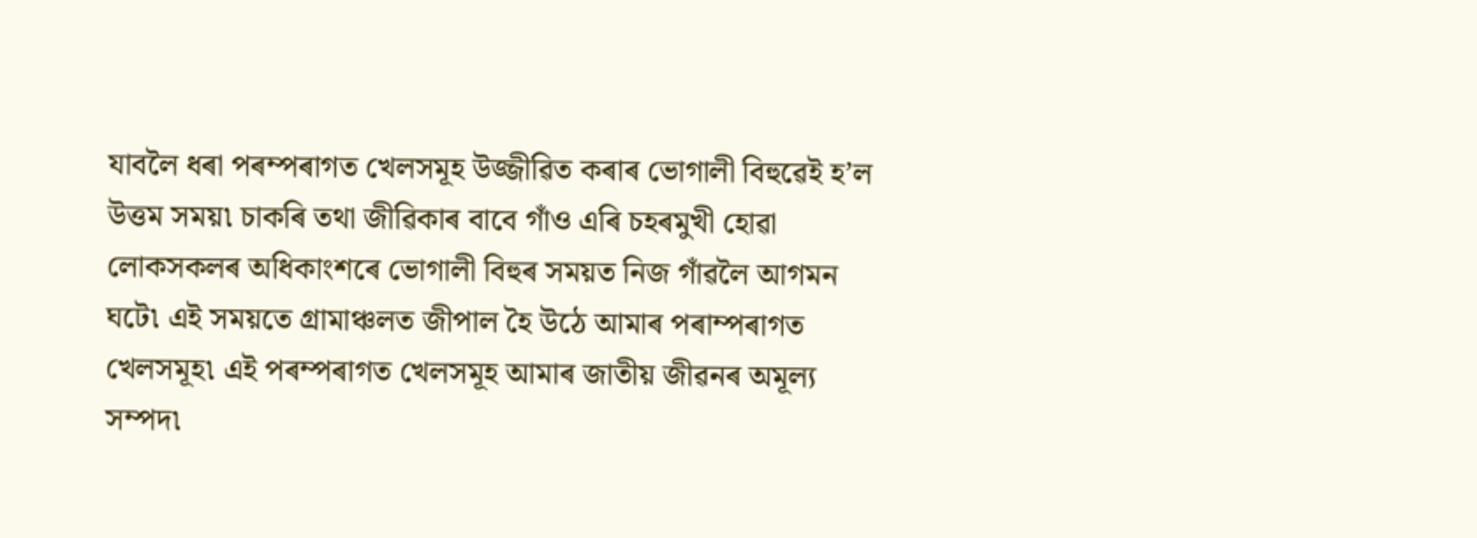যাবলৈ ধৰা পৰম্পৰাগত খেলসমূহ উজ্জীৱিত কৰাৰ ভোগালী বিহুৱেই হ’ল উত্তম সময়৷ চাকৰি তথা জীৱিকাৰ বাবে গাঁও এৰি চহৰমুখী হোৱা লোকসকলৰ অধিকাংশৰে ভোগালী বিহুৰ সময়ত নিজ গাঁৱলৈ আগমন ঘটে৷ এই সময়তে গ্রামাঞ্চলত জীপাল হৈ উঠে আমাৰ পৰাম্পৰাগত খেলসমূহ৷ এই পৰম্পৰাগত খেলসমূহ আমাৰ জাতীয় জীৱনৰ অমূল্য সম্পদ৷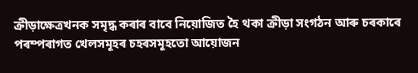ক্রীড়াক্ষেত্রখনক সমৃদ্ধ কৰাৰ বাবে নিয়োজিত হৈ থকা ক্রীড়া সংগঠন আৰু চৰকাৰে পৰম্পৰাগত খেলসমূহৰ চহৰসমূহতো আয়োজন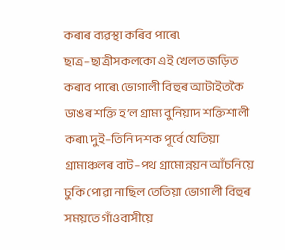কৰাৰ ব্যৱস্থা কৰিব পাৰে৷ ছাত্র–ছাত্রীসকলকো এই খেলত জড়িত কৰাব পাৰে৷ ভোগালী বিহুৰ আটাইতকৈ ডাঙৰ শক্তি হ’ল গ্রাম্য বুনিয়াদ শক্তিশালী কৰা৷ দুই–তিনি দশক পূর্বে যেতিয়া গ্রামাঞ্চলৰ বাট–পথ গ্রামোন্নয়ন আঁচনিয়ে ঢুকি পোৱা নাছিল তেতিয়া ভোগালী বিহুৰ সময়তে গাঁওবাসীয়ে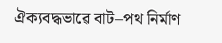ঐক্যবদ্ধভাৱে বাট–পথ নির্মাণ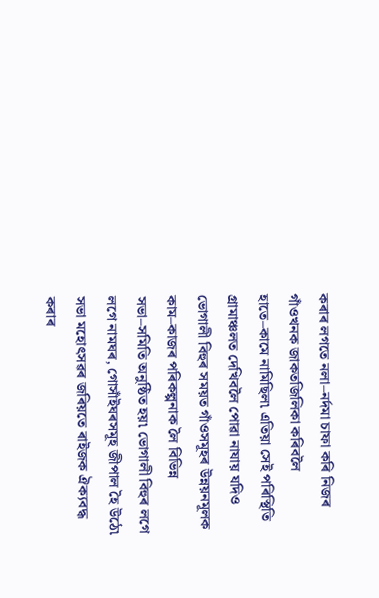কৰাৰ লগতে নলা–নর্দমা চাফা কৰি নিজৰ গাঁওখনক জাকতজিলিকা কৰিবলৈ হাতে–কামে নামিছিল৷ এতিয়া সেই পৰিস্থিতি গ্রামাঞ্চলত দেখিবলৈ পোৱা নাযায় যদিও ভোগালী বিহুৰ সময়ত গাঁওসমূহৰ উন্নয়নমূলক কাম–কাজৰ পৰিকল্পনাক লৈ বিভিন্ন সভা–সমিতি অনুষ্ঠিত হয়৷ ভোগালী বিহুৰ লগে লগে নামঘৰ, গোসাঁইঘৰসমূহ জীপাল হৈ উঠে৷ সভা মহোৎসৱৰ জৰিয়তে ৰাইজক ঐক্যবদ্ধ কৰাৰ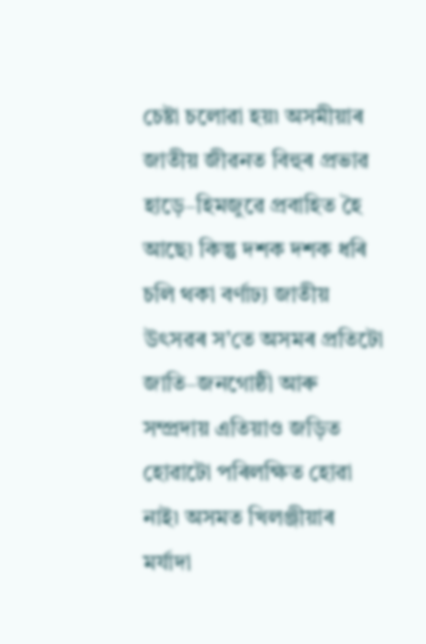চেষ্টা চলোৱা হয়৷ অসমীয়াৰ জাতীয় জীৱনত বিহুৰ প্রভাৱ হাড়ে–হিমজুৱে প্রবাহিত হৈ আছে৷ কিন্তু দশক দশক ধৰি চলি থকা বর্ণাঢ্য জাতীয় উৎসৱৰ স’তে অসমৰ প্রতিটো জাতি–জনগোষ্ঠী আৰু সম্প্রদায় এতিয়াও জড়িত হোৱাটো পৰিলক্ষিত হোৱা নাই৷ অসমত খিলঞ্জীয়াৰ মর্যাদা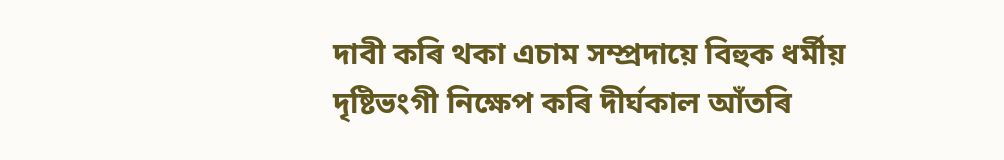দাবী কৰি থকা এচাম সম্প্রদায়ে বিহুক ধর্মীয় দৃষ্টিভংগী নিক্ষেপ কৰি দীর্ঘকাল আঁতৰি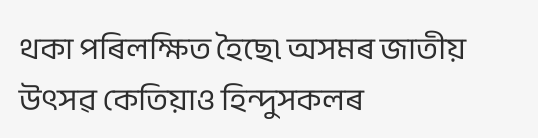থকা পৰিলক্ষিত হৈছে৷ অসমৰ জাতীয় উৎসৱ কেতিয়াও হিন্দুসকলৰ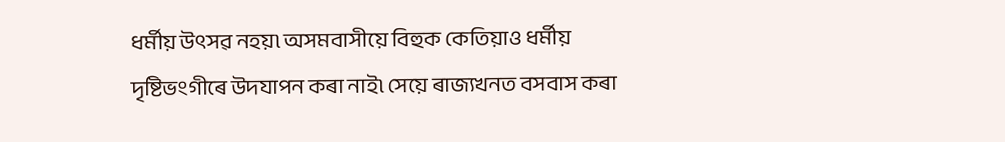ধর্মীয় উৎসৱ নহয়৷ অসমবাসীয়ে বিহুক কেতিয়াও ধর্মীয় দৃষ্টিভংগীৰে উদযাপন কৰা নাই৷ সেয়ে ৰাজ্যখনত বসবাস কৰা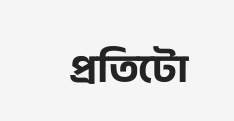প্রতিটো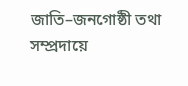জাতি–জনগোষ্ঠী তথা সম্প্রদায়ে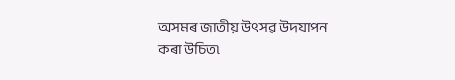অসমৰ জাতীয় উৎসৱ উদযাপন কৰা উচিত৷